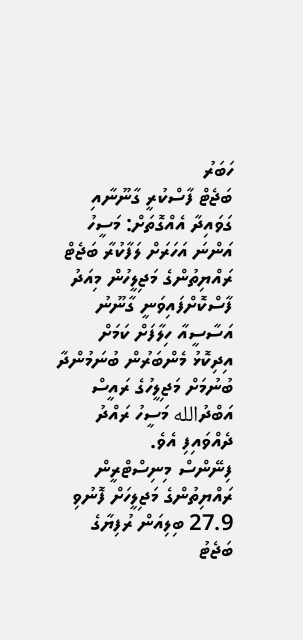ހަބަރު
ބަޖެޓް ފާސްކުރީ ގާނޫނާއި ގަވައިދާ އެއްގޮތަށް: މަސީހު
އަންނަ އަހަރަށް ލަފާކުރާ ބަޖެޓް ރައްޔިތުންގެ މަޖިލީހުން މިއަދު ފާސްކޮށްފައިވަނީ ގާނޫނު އަސާސީއާ ހިލާފަށް ކަމަށް އިދިކޮޅު މެންބަރުން ބުނަމުންދާ ބުނުމަށް މަޖިލީހުގެ ރައީސް އަބްދުالله މަސީހު ރައްދު ދެއްވައިފި އެވެ.
ފިނޭންސް މިނިސްޓްރީން ރައްޔިތުންގެ މަޖިލީހަށް ފޮނުވި 27.9 ބިލިއަން ރުފިޔާގެ ބަޖެޓު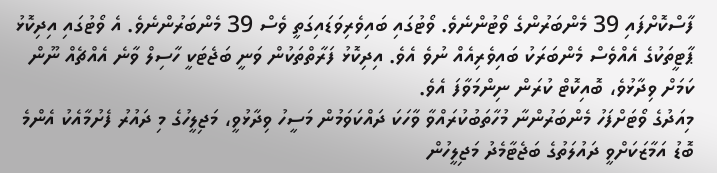ފާސްކޮށްފައި 39 މެންބަރުންގެ ވޯޓުންނެވެ. ވޯޓުގައި ބައިވެރިވަޑައިގަތީ ވެސް 39 މެންބަރުންނެވެ. އެ ވޯޓުގައި އިދިކޮޅު ޕާޓީތަކުގެ އެއްވެސް މެންބަރަކު ބައިވެރިއެއް ނުވެ އެވެ. އިދިކޮޅު ފަރާތްތަކުން ވަނީ ބަޖެޓަކީ ހާސިލް ވާނެ އެއްޗެއް ނޫން ކަމަށް ވިދާޅުވެ، ބޮއިކޮޓް ކުރަން ނިންމަވާފަ އެވެ.
މިއަދުގެ ވޯޓަށްފަހު މެންބަރުންނާ މުހާތަބުކުރައްވާ ވާހަކަ ދައްކަވަމުން މަސީހު ވިދާޅުވީ، މަޖިލީހުގެ މި ދައުރު ފެށުމާއެކު އެންމެ ބޮޑު އަމާޒަކަށްވީ ދައުލަތުގެ ބަޖެޓާމެދު މަޖިލީހުން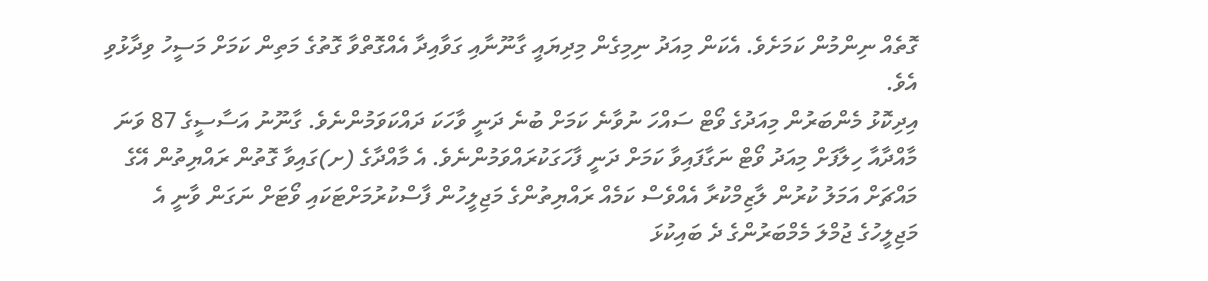ގޮތެއް ނިންމުން ކަމަށެވެ. އެކަން މިއަދު ނިމިގެން މިދިޔައީ ގާނޫނާއި ގަވާއިދާ އެއްގޮތްވާ ގޮތުގެ މަތިން ކަމަށް މަސީހު ވިދާޅުވި އެވެ.
އިދިކޮޅު މެންބަރުން މިއަދުގެ ވޯޓް ސައްހަ ނުވާނެ ކަމަށް ބުނެ ދަނީ ވާހަކަ ދައްކަވަމުންނެވެ. ގާނޫނު އަސާސީގެ 87 ވަނަ މާއްދާއާ ހިލާފަށް މިއަދު ވޯޓް ނަގާފައިވާ ކަމަށް ދަނީ ފާހަގަކުރައްވަމުންނެވެ. އެ މާއްދާގެ (ށ)ގައިވާ ގޮތުން ރައްޔިތުން އޭގެ މައްޗަށް އަމަލު ކުރުން ލާޒިމްކުރާ އެއްވެސް ކަމެއް ރައްޔިތުންގެ މަޖިލީހުން ފާސްކުރުމަށްޓަކައި ވޯޓަށް ނަގަން ވާނީ އެ މަޖިލީހުގެ ޖުމްލަ މެމްބަރުންގެ ދެ ބައިކުޅަ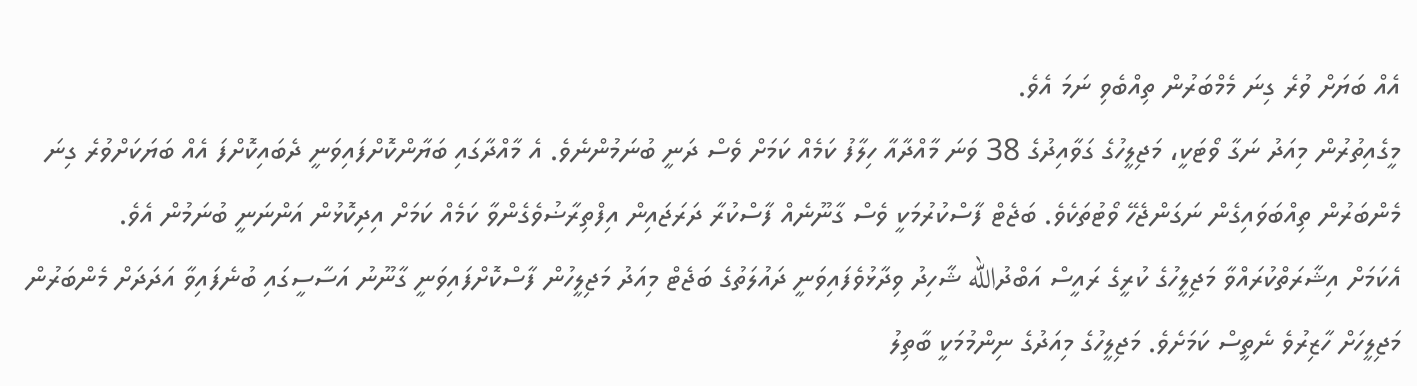އެއް ބަޔަށް ވުރެ ގިނަ މެމްބަރުން ތިއްބެވި ނަމަ އެވެ.
މީގެއިތުރުން މިއަދު ނަގާ ވޯޓަކީ، މަޖިލީހުގެ ގަވާއިދުގެ 38 ވަނަ މާއްދާއާ ހިލާފު ކަމެއް ކަމަށް ވެސް ދަނީ ބުނަމުންނެވެ. އެ މާއްދާގައި ބަޔާންކޮށްފައިވަނީ ދެބައިކޮށްފަ އެއް ބަޔަކަށްވުރެ ގިނަ މެންބަރުން ތިއްބަވައިގެން ނަގަންޖެހޭ ވޯޓުތަކެވެ. ބަޖެޓް ފާސްކުރުމަކީ ވެސް ގާނޫނެއް ފާސްކުރާ ދަރަޖައިން އިފްތިރާޟުވެގެންވާ ކަމެއް ކަމަށް އިދިކޮޅުން އަންނަނީ ބުނަމުން އެވެ.
އެކަމަށް އިޝާރަތްކުރައްވާ މަޖިލީހުގެ ކުރީގެ ރައީސް އަބްދުالله ޝާހިދު ވިދާޅުވެފައިވަނީ ދައުލަތުގެ ބަޖެޓް މިއަދު މަޖިލީހުން ފާސްކޮށްފައިވަނީ ގާނޫނު އަސާސީގައި ބުނެފައިވާ އަދަދަށް މެންބަރުން މަޖިލީހަށް ހާޒިރުވެ ނެތީސް ކަމަށެވެ. މަޖިލީހުގެ މިއަދުގެ ނިންމުމަކީ ބާތިލު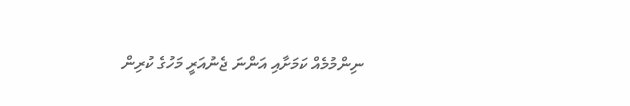ނިންމުމެއް ކަމަށާއި އަންނަ ޖެނުއަރީ މަހުގެ ކުރިން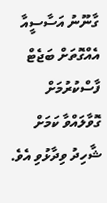ގާނޫނު އަސާސީއާ އެއްގޮތަށް ބަޖެޓް ފާސްކުރުމަށް ގޮވާލައްވާ ކަމަށް ޝާހިދު ވިދާޅުވި އެވެ.